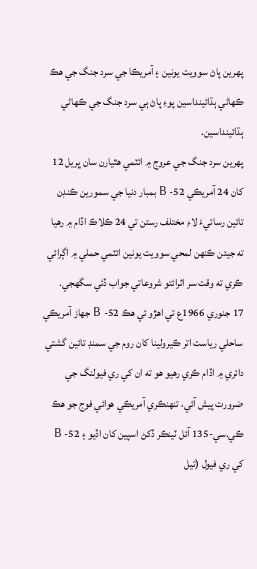پهرين پاڻ سوويت يونين ۽ آمريڪا جي سرد جنگ جي هڪ ڪهاڻي ٻڌائينداسين پوءِ پاڻ ٻي سرد جنگ جي ڪهاڻي ٻڌائينداسين.
پهرين سرد جنگ جي عروج ۾ ائٽمي هٿيارن سان ڀريل 12 کان 24 آمريڪي 52- B بمبار دنيا جي سمورين ڪنڊن تائين رسائيءَ لاءِ مختلف رستن تي 24 ڪلاڪ اڏام ۾ رهيا ته جيئن ڪنهن لمحي سوويت يونين ائٽمي حملي ۾ اڳرائي ڪري ته وقت سر اثرائتو شروعاتي جواب ڏئي سگهجي.
17 جنوري 1966ع تي اهڙو ئي هڪ 52- B جهاز آمريڪي ساحلي رياست اتر ڪيرولينا کان روم جي سمنڊ تائين گشتي دائري ۾ اڏام ڪري رهيو هو ته ان کي ري فيولنگ جي ضرورت پيش آئي، تنهنڪري آمريڪي هوائي فوج جو هڪ ڪي.سي-135 آئل ٽينڪر ڏکڻ اسپين کان اڏيو ۽ 52- B کي ري فيول (تيل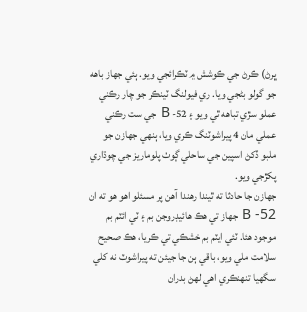ڀرڻ) ڪرڻ جي ڪوشش ۾ ٽڪرائجي ويو. ٻئي جهاز باهه جو گولو بڻجي ويا. ري فيولنگ ٽينڪر جو چار رڪني عملو سڙي تباهه ٿي ويو ۽ 52- B جي ست رڪني عملي مان 4 پيراشوٽنگ ڪري ويا، ٻنهي جهازن جو ملبو ڏکڻ اسپين جي ساحلي ڳوٺ پلوماريز جي چوڌاري پکڙجي ويو.
جهازن جا حادثا ته ٿيندا رهندا آهن پر مسئلو اهو هو ته ان 52- B جهاز تي هڪ هائيڊروجن بم ۽ ٽي ائٽم بم موجود هئا. ٽئي ايٽم بم خشڪي تي ڪريا، هڪ صحيح سلامت ملي ويو، باقي ٻن جا جيئن ته پيراشوٽ نه کلي سگهيا تنهنڪري اهي لهڻ بدران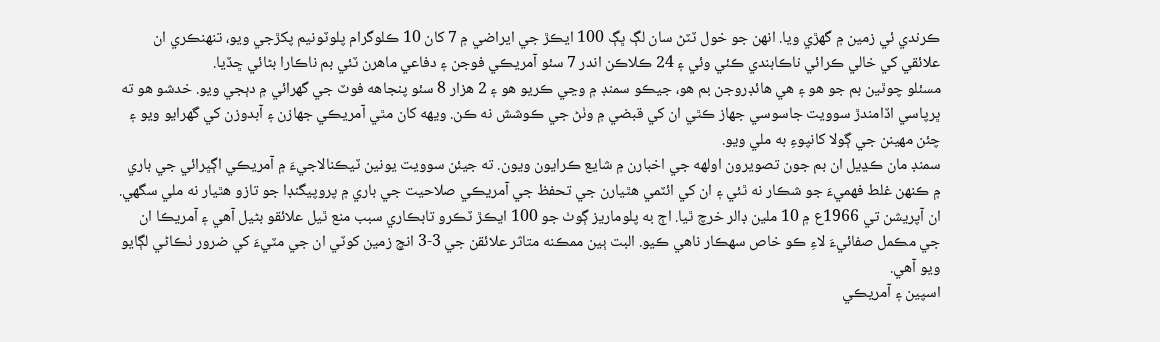ڪرندي ئي زمين ۾ گهڙي ويا. انهن جو خول ٽٽڻ سان لڳ ڀڳ 100 ايڪڙ جي ايراضي ۾ 7 کان 10 ڪلوگرام پلوٽونيم پکڙجي ويو، تنهنڪري ان علائقي کي خالي ڪرائي ناڪابندي ڪئي وئي ۽ 24 ڪلاڪن اندر 7 سئو آمريڪي فوجن ۽ دفاعي ماهرن ٽئي بم ناڪارا بڻائي ڇڏيا.
مسئلو چوٿين بم جو هو ۽ هي هائڊروجن بم هو، جيڪو سمنڊ ۾ وڃي ڪريو هو ۽ 2 هزار 8 سئو پنجاهه فوٽ جي گهرائي ۾ دٻجي ويو. خدشو هو ته ڀرپاسي اڏامندڙ سوويت جاسوسي جهاز ڪٿي ان کي قبضي ۾ وٺڻ جي ڪوشش نه ڪن. ويهه کان مٿي آمريڪي جهازن ۽ آبدوزن کي گهرايو ويو ۽ چئن مهينن جي ڳولا کانپوءِ به ملي ويو.
سمنڊ مان ڪڍيل ان بم جون تصويرون اولهه جي اخبارن ۾ شايع ڪرايون ويون. ته جيئن سوويت يونين ٽيڪنالاجيءَ ۾ آمريڪي اڳڀرائي جي باري ۾ ڪنهن غلط فهميءَ جو شڪار نه ٿئي ۽ ان کي ائٽمي هٿيارن جي تحفظ جي آمريڪي صلاحيت جي باري ۾ پروپيگنڊا جو تازو هٿيار نه ملي سگهي. ان آپريشن تي 1966ع ۾ 10 ملين ڊالر خرچ ٿيا. اڄ به پلوماريز ڳوٺ جو 100 ايڪڙ ٽڪرو تابڪاري سبب منع ٿيل علائقو بڻيل آهي ۽ آمريڪا ان جي مڪمل صفائيءَ لاءِ ڪو خاص سهڪار ناهي ڪيو. البت ٻين ممڪنه متاثر علائقن جي 3-3 انچ زمين کوٽي ان جي مٽيءَ کي ضرور ٺڪاڻي لڳايو ويو آهي.
اسپين ۽ آمريڪي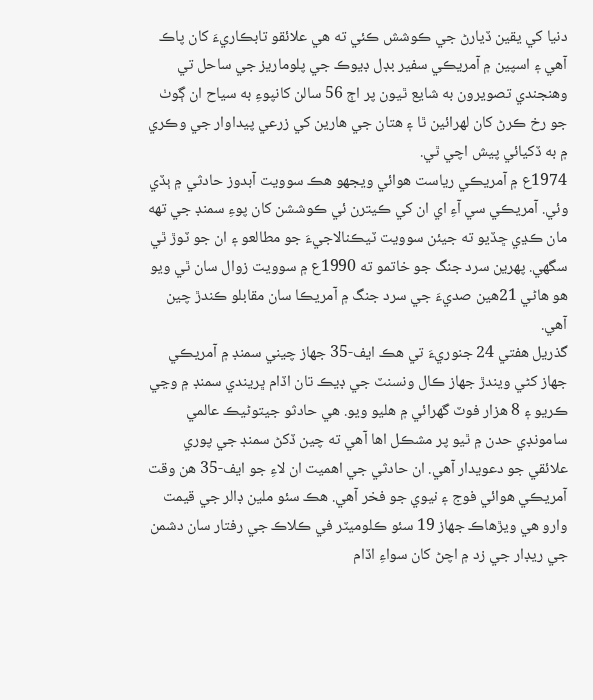دنيا کي يقين ڏيارڻ جي ڪوشش ڪئي ته هي علائقو تابڪاريءَ کان پاڪ آهي ۽ اسپين ۾ آمريڪي سفير بڊل ڊيوڪ جي پلوماريز جي ساحل تي وهنجندي تصويرون به شايع ٿيون پر اڄ 56 سالن کانپوءِ به سياح ان ڳوٺ جو رخ ڪرڻ کان لهرائين ٿا ۽ هتان جي هارين کي زرعي پيداوار جي وڪري ۾ به ڏکيائي پيش اچي ٿي.
1974ع ۾ آمريڪي رياست هوائي ويجهو هڪ سوويت آبدوز حادثي ۾ ٻڏي وئي. آمريڪي سي آءِ اي ان کي ڪيترن ئي ڪوششن کان پوءِ سمنڊ جي تهه مان ڪڍي ڇڏيو ته جيئن سوويت ٽيڪنالاجيءَ جو مطالعو ۽ ان جو ٽوڙ ٿي سگهي. پهرين سرد جنگ جو خاتمو ته 1990ع ۾ سوويت زوال سان ٿي ويو هو هاڻي 21هين صديءَ جي سرد جنگ ۾ آمريڪا سان مقابلو ڪندڙ چين آهي.
گذريل هفتي 24 جنوريءَ تي هڪ ايف-35 جهاز چيني سمنڊ ۾ آمريڪي جهاز کڻي ويندڙ جهاز ڪال ونسنٽ جي ڊيڪ تان اڏام ڀريندي سمنڊ ۾ وڃي ڪريو ۽ 8 هزار فوٽ گهرائي ۾ هليو ويو. هي حادثو جيتوڻيڪ عالمي سامونڊي حدن ۾ ٿيو پر مشڪل اها آهي ته چين ڏکڻ سمنڊ جي پوري علائقي جو دعويدار آهي. ان حادثي جي اهميت ان لاءِ جو ايف-35 هن وقت آمريڪي هوائي فوج ۽ نيوي جو فخر آهي. هڪ سئو ملين ڊالر جي قيمت وارو هي ويڙهاڪ جهاز 19 سئو ڪلوميٽر في ڪلاڪ جي رفتار سان دشمن جي ريڊار جي زد ۾ اچڻ کان سواءِ اڏام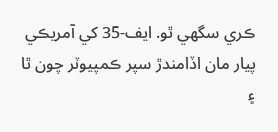ڪري سگهي ٿو. ايف-35 کي آمريڪي پيار مان اڏامندڙ سپر ڪمپيوٽر چون ٿا ۽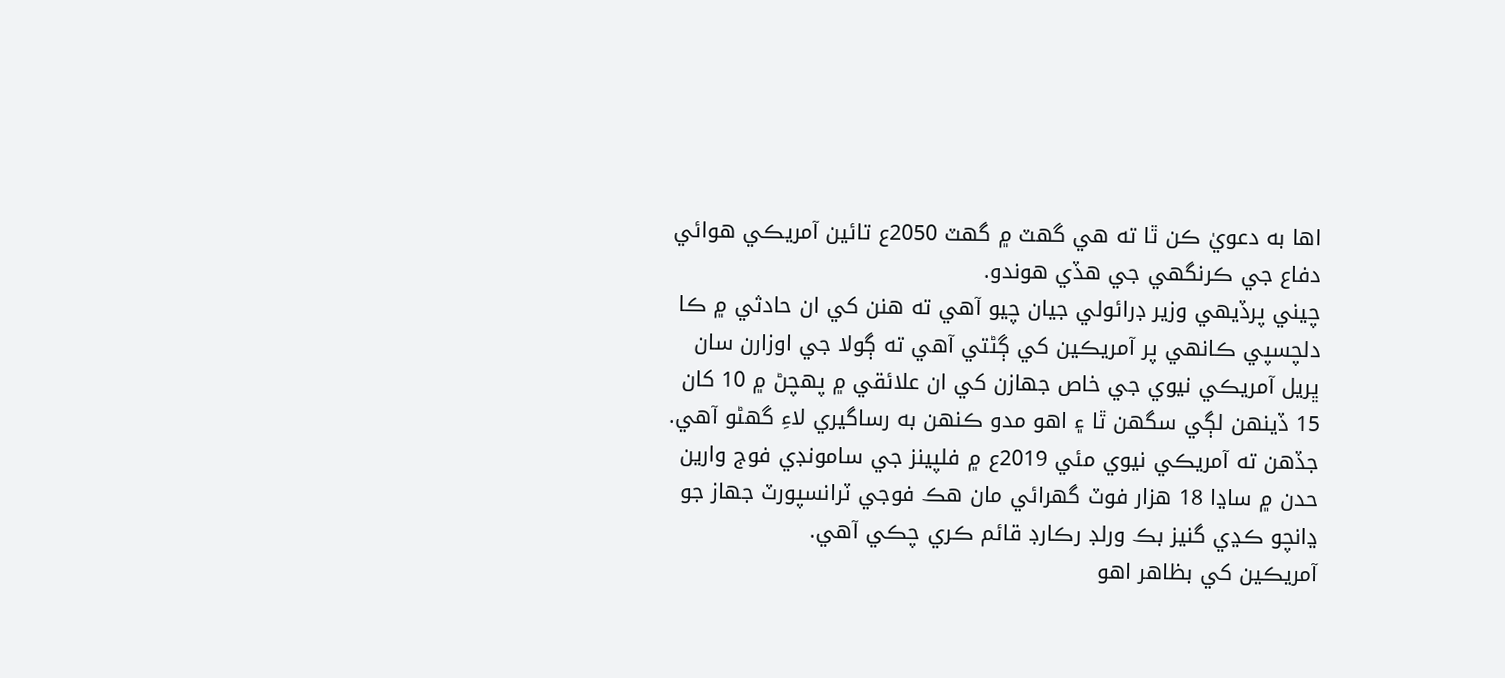اها به دعويٰ ڪن ٿا ته هي گهٽ ۾ گهٽ 2050ع تائين آمريڪي هوائي دفاع جي ڪرنگهي جي هڏي هوندو.
چيني پرڏيهي وزير ڊرائولي جيان چيو آهي ته هنن کي ان حادثي ۾ ڪا دلچسپي ڪانهي پر آمريڪين کي ڳڻتي آهي ته ڳولا جي اوزارن سان ڀريل آمريڪي نيوي جي خاص جهازن کي ان علائقي ۾ پهچڻ ۾ 10 کان 15 ڏينهن لڳي سگهن ٿا ۽ اهو مدو ڪنهن به رساگيري لاءِ گهڻو آهي. جڏهن ته آمريڪي نيوي مئي 2019ع ۾ فلپينز جي سامونڊي فوج وارين حدن ۾ ساڍا 18 هزار فوٽ گهرائي مان هڪ فوجي ٽرانسپورٽ جهاز جو ڍانچو ڪڍي گنيز بڪ ورلڊ رڪارڊ قائم ڪري چڪي آهي.
آمريڪين کي بظاهر اهو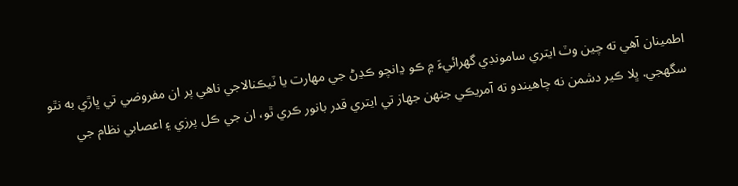اطمينان آهي ته چين وٽ ايتري سامونڊي گهرائيءَ ۾ ڪو ڍانچو ڪڍڻ جي مهارت يا ٽيڪنالاجي ناهي پر ان مفروضي تي ڀاڙي به نٿو سگهجي. ڀلا ڪير دشمن نه چاهيندو ته آمريڪي جنهن جهاز تي ايتري قدر بانور ڪري ٿو، ان جي ڪل پرزي ۽ اعصابي نظام جي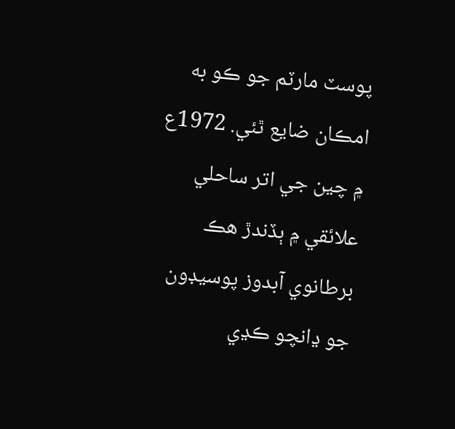پوسٽ مارٽم جو ڪو به امڪان ضايع ٿئي. 1972ع ۾ چين جي اتر ساحلي علائقي ۾ ٻڏندڙ هڪ برطانوي آبدوز پوسيڊون جو ڍانچو ڪڍي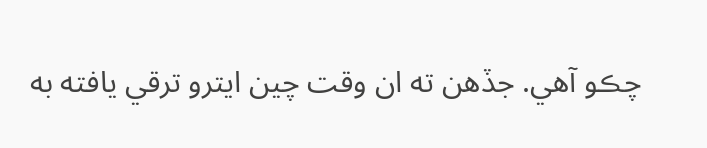چڪو آهي. جڏهن ته ان وقت چين ايترو ترقي يافته به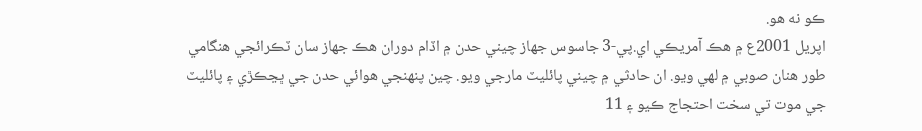ڪو نه هو.
اپريل 2001ع ۾ هڪ آمريڪي اي.پي-3 جاسوس جهاز چيني حدن ۾ اڏام دوران هڪ جهاز سان ٽڪرائجي هنگامي طور هنان صوبي ۾ لهي ويو. ان حادثي ۾ چيني پائليٽ مارجي ويو. چين پنهنجي هوائي حدن جي ڀڃڪڙي ۽ پائليٽ جي موت تي سخت احتجاج ڪيو ۽ 11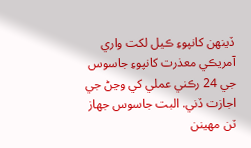ڏينهن کانپوءِ ڪيل لکت واري آمريڪي معذرت کانپوءِ جاسوس جي 24 رڪني عملي کي وڃڻ جي اجازت ڏني. البت جاسوس جهاز ٽن مهينن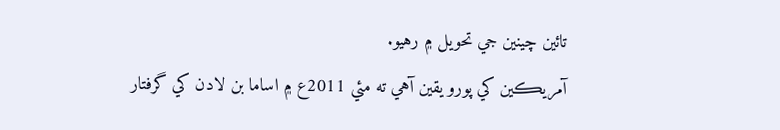تائين چينين جي تحويل ۾ رهيو.
آمريڪين کي پورو يقين آهي ته مئي 2011ع ۾ اساما بن لادن کي گرفتار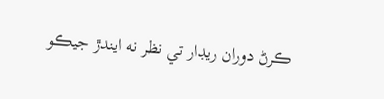ڪرڻ دوران ريڊار تي نظر نه ايندڙ جيڪو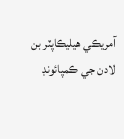آمريڪي هيليڪاپٽر بن لادن جي ڪمپائونڊ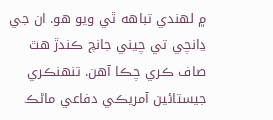۾ لهندي تباهه ٿي ويو هو. ان جي ڍانچي تي چيني جانچ ڪندڙ هٿ صاف ڪري چڪا آهن. تنهنڪري جيستائين آمريڪي دفاعي ماڻڪ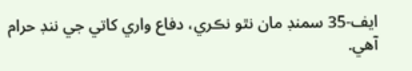ايف-35 سمنڊ مان نٿو نڪري، دفاع واري کاتي جي ننڊ حرام آهي.